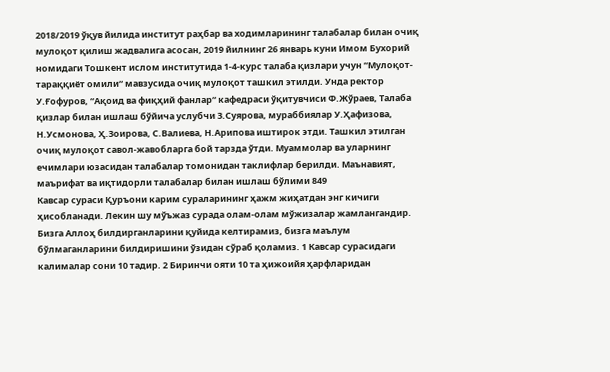2018/2019 ўқув йилида институт раҳбар ва ходимларининг талабалар билан очиқ мулоқот қилиш жадвалига асосан, 2019 йилнинг 26 январь куни Имом Бухорий номидаги Тошкент ислом институтида 1-4-курс талаба қизлари учун “Мулоқот-тараққиёт омили“ мавзусида очиқ мулоқот ташкил этилди. Унда ректор У.Ғофуров, “Ақоид ва фиқҳий фанлар“ кафедраси ўқитувчиси Ф.Жўраев, Талаба қизлар билан ишлаш бўйича услубчи З.Суярова, мураббиялар У.Ҳафизова, Н.Усмонова, Ҳ.Зоирова, С.Валиева, Н.Арипова иштирок этди. Ташкил этилган очиқ мулоқот савол-жавобларга бой тарзда ўтди. Муаммолар ва уларнинг ечимлари юзасидан талабалар томонидан таклифлар берилди. Маънавият, маърифат ва иқтидорли талабалар билан ишлаш бўлими 849
Кавсар сураси Қуръони карим сураларининг ҳажм жиҳатдан энг кичиги ҳисобланади. Лекин шу мўъжаз сурада олам-олам мўжизалар жамлангандир. Бизга Аллоҳ билдирганларини қуйида келтирамиз, бизга маълум бўлмаганларини билдиришини ўзидан сўраб қоламиз. 1 Кавсар сурасидаги калималар сони 10 тадир. 2 Биринчи ояти 10 та ҳижоийя ҳарфларидан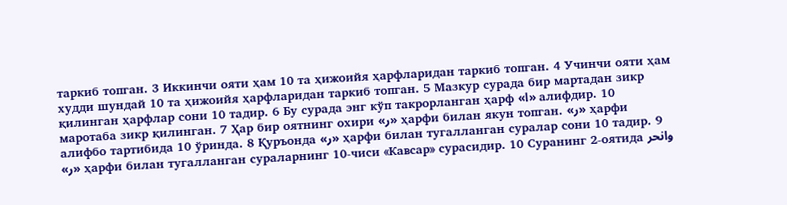таркиб топган. 3 Иккинчи ояти ҳам 10 та ҳижоийя ҳарфларидан таркиб топган. 4 Учинчи ояти ҳам худди шундай 10 та ҳижоийя ҳарфларидан таркиб топган. 5 Мазкур сурада бир мартадан зикр қилинган ҳарфлар сони 10 тадир. 6 Бу сурада энг кўп такрорланган ҳарф «ا» алифдир. 10 маротаба зикр қилинган. 7 Ҳар бир оятнинг охири «ر» ҳарфи билан якун топган. «ر» ҳарфи алифбо тартибида 10 ўринда. 8 Қуръонда «ر» ҳарфи билан тугалланган суралар сони 10 тадир. 9 «ر» ҳарфи билан тугалланган сураларнинг 10-чиси «Кавсар» сурасидир. 10 Суранинг 2-оятида وانحر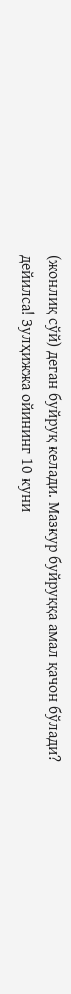(жонлиқ сўй) деган буйруқ келади. Мазкур буйруққа амал қачон бўлади? дейилса! Зулҳижжа ойининг 10 куни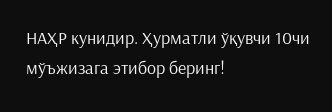НАҲР кунидир. Ҳурматли ўқувчи 10чи мўъжизага этибор беринг!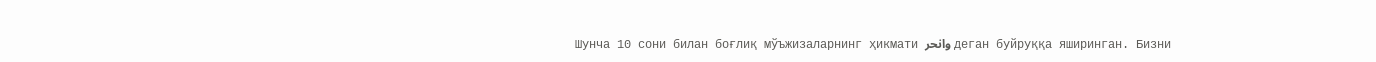Шунча 10 сони билан боғлиқ мўъжизаларнинг ҳикмати وانحر деган буйруққа яширинган. Бизни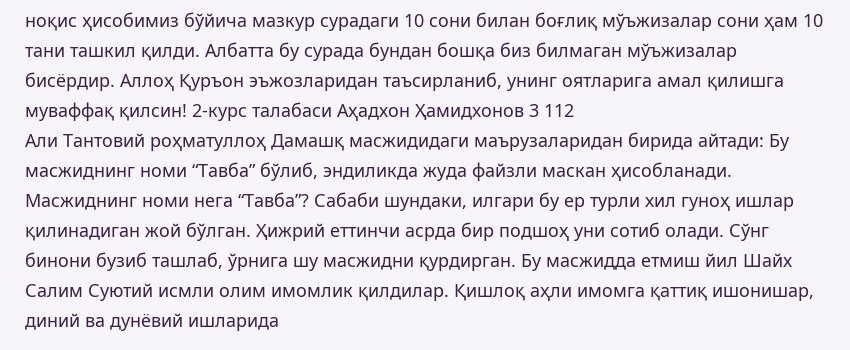ноқис ҳисобимиз бўйича мазкур сурадаги 10 сони билан боғлиқ мўъжизалар сони ҳам 10 тани ташкил қилди. Албатта бу сурада бундан бошқа биз билмаган мўъжизалар бисёрдир. Аллоҳ Қуръон эъжозларидан таъсирланиб, унинг оятларига амал қилишга муваффақ қилсин! 2-курс талабаси Аҳадхон Ҳамидхонов 3 112
Али Тантовий роҳматуллоҳ Дамашқ масжидидаги маърузаларидан бирида айтади: Бу масжиднинг номи “Тавба” бўлиб, эндиликда жуда файзли маскан ҳисобланади. Масжиднинг номи нега “Тавба”? Сабаби шундаки, илгари бу ер турли хил гуноҳ ишлар қилинадиган жой бўлган. Ҳижрий еттинчи асрда бир подшоҳ уни сотиб олади. Сўнг бинони бузиб ташлаб, ўрнига шу масжидни қурдирган. Бу масжидда етмиш йил Шайх Салим Суютий исмли олим имомлик қилдилар. Қишлоқ аҳли имомга қаттиқ ишонишар, диний ва дунёвий ишларида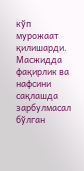кўп мурожаат қилишарди. Масжидда фақирлик ва нафсини сақлашда зарбулмасал бўлган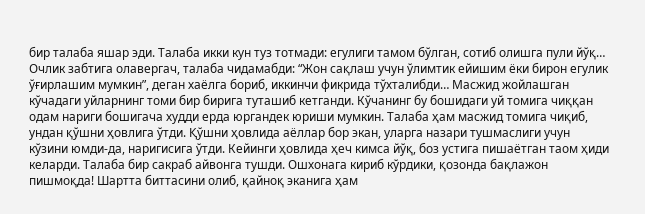бир талаба яшар эди. Талаба икки кун туз тотмади: егулиги тамом бўлган, сотиб олишга пули йўқ… Очлик забтига олавергач, талаба чидамабди: “Жон сақлаш учун ўлимтик ейишим ёки бирон егулик ўғирлашим мумкин”, деган хаёлга бориб, иккинчи фикрида тўхталибди… Масжид жойлашган кўчадаги уйларнинг томи бир бирига туташиб кетганди. Кўчанинг бу бошидаги уй томига чиққан одам нариги бошигача худди ерда юргандек юриши мумкин. Талаба ҳам масжид томига чиқиб, ундан қўшни ҳовлига ўтди. Қўшни ҳовлида аёллар бор экан, уларга назари тушмаслиги учун кўзини юмди-да, наригисига ўтди. Кейинги ҳовлида ҳеч кимса йўқ, боз устига пишаётган таом ҳиди келарди. Талаба бир сакраб айвонга тушди. Ошхонага кириб кўрдики, қозонда бақлажон пишмоқда! Шартта биттасини олиб, қайноқ эканига ҳам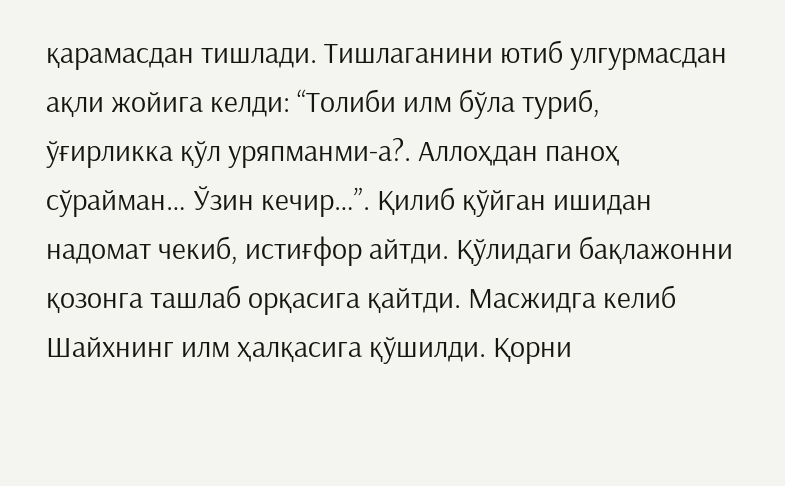қарамасдан тишлади. Тишлаганини ютиб улгурмасдан ақли жойига келди: “Толиби илм бўла туриб, ўғирликка қўл уряпманми-а?. Аллоҳдан паноҳ сўрайман… Ўзин кечир…”. Қилиб қўйган ишидан надомат чекиб, истиғфор айтди. Қўлидаги бақлажонни қозонга ташлаб орқасига қайтди. Масжидга келиб Шайхнинг илм ҳалқасига қўшилди. Қорни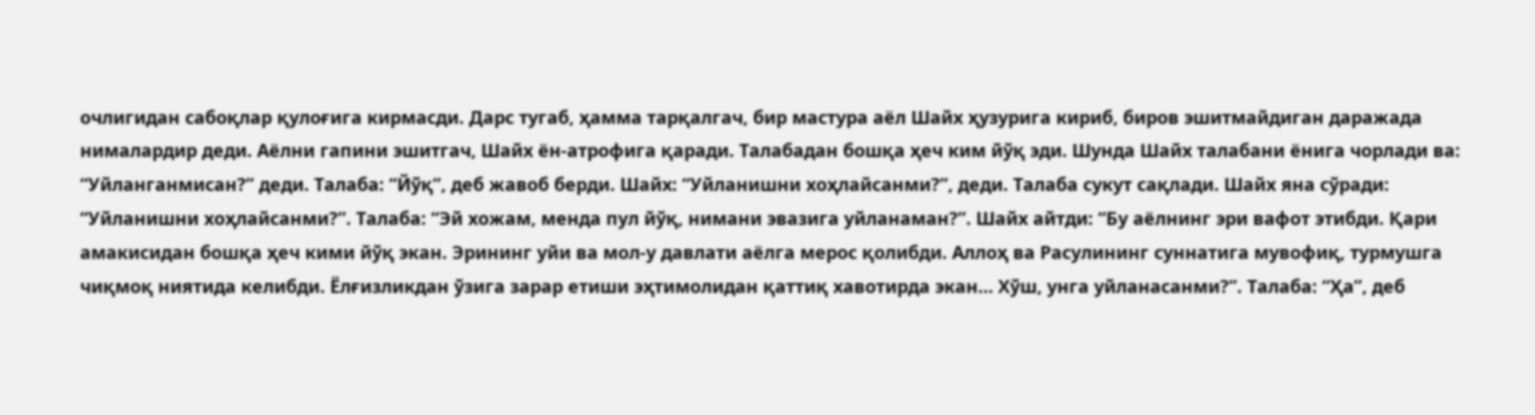очлигидан сабоқлар қулоғига кирмасди. Дарс тугаб, ҳамма тарқалгач, бир мастура аёл Шайх ҳузурига кириб, биров эшитмайдиган даражада нималардир деди. Аёлни гапини эшитгач, Шайх ён-атрофига қаради. Талабадан бошқа ҳеч ким йўқ эди. Шунда Шайх талабани ёнига чорлади ва: “Уйланганмисан?” деди. Талаба: “Йўқ”, деб жавоб берди. Шайх: “Уйланишни хоҳлайсанми?”, деди. Талаба сукут сақлади. Шайх яна сўради: “Уйланишни хоҳлайсанми?”. Талаба: “Эй хожам, менда пул йўқ, нимани эвазига уйланаман?”. Шайх айтди: “Бу аёлнинг эри вафот этибди. Қари амакисидан бошқа ҳеч кими йўқ экан. Эрининг уйи ва мол-у давлати аёлга мерос қолибди. Аллоҳ ва Расулининг суннатига мувофиқ, турмушга чиқмоқ ниятида келибди. Ёлғизликдан ўзига зарар етиши эҳтимолидан қаттиқ хавотирда экан… Хўш, унга уйланасанми?”. Талаба: “Ҳа”, деб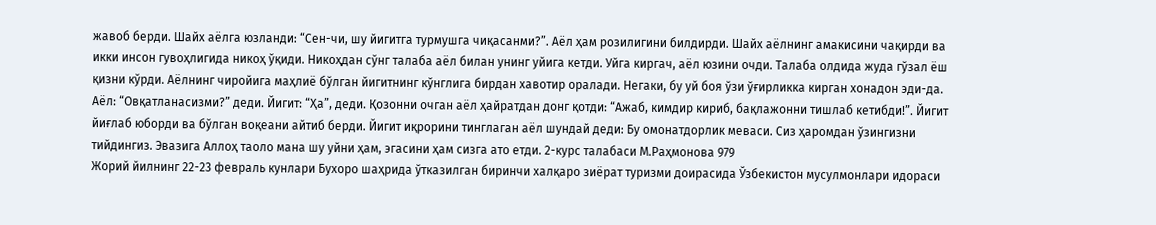жавоб берди. Шайх аёлга юзланди: “Сен-чи, шу йигитга турмушга чиқасанми?”. Аёл ҳам розилигини билдирди. Шайх аёлнинг амакисини чақирди ва икки инсон гувоҳлигида никоҳ ўқиди. Никоҳдан сўнг талаба аёл билан унинг уйига кетди. Уйга киргач, аёл юзини очди. Талаба олдида жуда гўзал ёш қизни кўрди. Аёлнинг чиройига маҳлиё бўлган йигитнинг кўнглига бирдан хавотир оралади. Негаки, бу уй боя ўзи ўғирликка кирган хонадон эди-да. Аёл: “Овқатланасизми?” деди. Йигит: “Ҳа”, деди. Қозонни очган аёл ҳайратдан донг қотди: “Ажаб, кимдир кириб, бақлажонни тишлаб кетибди!”. Йигит йиғлаб юборди ва бўлган воқеани айтиб берди. Йигит иқрорини тинглаган аёл шундай деди: Бу омонатдорлик меваси. Сиз ҳаромдан ўзингизни тийдингиз. Эвазига Аллоҳ таоло мана шу уйни ҳам, эгасини ҳам сизга ато етди. 2-курс талабаси М.Раҳмонова 979
Жорий йилнинг 22-23 февраль кунлари Бухоро шаҳрида ўтказилган биринчи халқаро зиёрат туризми доирасида Ўзбекистон мусулмонлари идораси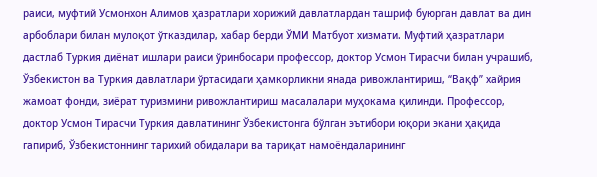раиси, муфтий Усмонхон Алимов ҳазратлари хорижий давлатлардан ташриф буюрган давлат ва дин арбоблари билан мулоқот ўтказдилар, хабар берди ЎМИ Матбуот хизмати. Муфтий ҳазратлари дастлаб Туркия диёнат ишлари раиси ўринбосари профессор, доктор Усмон Тирасчи билан учрашиб, Ўзбекистон ва Туркия давлатлари ўртасидаги ҳамкорликни янада ривожлантириш, “Вақф” хайрия жамоат фонди, зиёрат туризмини ривожлантириш масалалари муҳокама қилинди. Профессор, доктор Усмон Тирасчи Туркия давлатининг Ўзбекистонга бўлган эътибори юқори экани ҳақида гапириб, Ўзбекистоннинг тарихий обидалари ва тариқат намоёндаларининг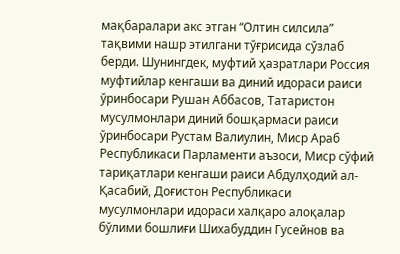мақбаралари акс этган “Олтин силсила” тақвими нашр этилгани тўғрисида сўзлаб берди. Шунингдек, муфтий ҳазратлари Россия муфтийлар кенгаши ва диний идораси раиси ўринбосари Рушан Аббасов, Татаристон мусулмонлари диний бошқармаси раиси ўринбосари Рустам Валиулин, Миср Араб Республикаси Парламенти аъзоси, Миср сўфий тариқатлари кенгаши раиси Абдулҳодий ал-Қасабий, Доғистон Республикаси мусулмонлари идораси халқаро алоқалар бўлими бошлиғи Шихабуддин Гусейнов ва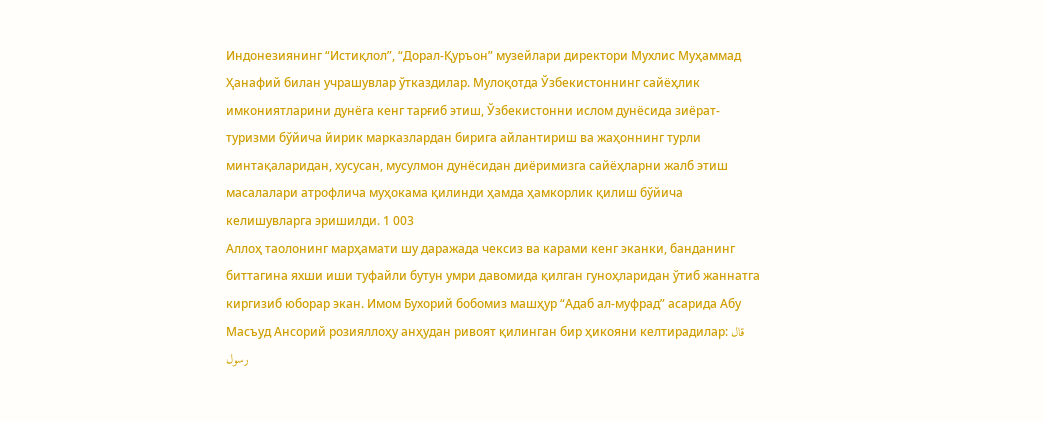Индонезиянинг “Истиқлол”, “Дорал-Қуръон” музейлари директори Мухлис Муҳаммад Ҳанафий билан учрашувлар ўтказдилар. Мулоқотда Ўзбекистоннинг сайёҳлик имкониятларини дунёга кенг тарғиб этиш, Ўзбекистонни ислом дунёсида зиёрат-туризми бўйича йирик марказлардан бирига айлантириш ва жаҳоннинг турли минтақаларидан, хусусан, мусулмон дунёсидан диёримизга сайёҳларни жалб этиш масалалари атрофлича муҳокама қилинди ҳамда ҳамкорлик қилиш бўйича келишувларга эришилди. 1 003
Аллоҳ таолонинг марҳамати шу даражада чексиз ва карами кенг эканки, банданинг биттагина яхши иши туфайли бутун умри давомида қилган гуноҳларидан ўтиб жаннатга киргизиб юборар экан. Имом Бухорий бобомиз машҳур “Адаб ал-муфрад” асарида Абу Масъуд Ансорий розияллоҳу анҳудан ривоят қилинган бир ҳикояни келтирадилар: قال رسول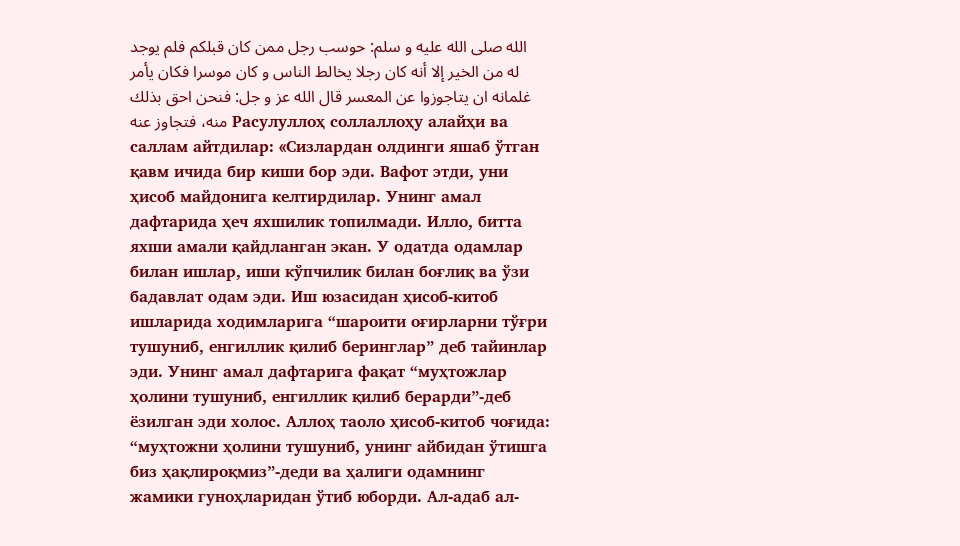الله صلى الله عليه و سلم: حوسب رجل ممن كان قبلكم فلم يوجد له من الخير إلا أنه كان رجلا يخالط الناس و كان موسرا فكان يأمر غلمانه ان يتاجوزوا عن المعسر قال الله عز و جل: فنحن احق بذلك منه، فتجاوز عنه Расулуллоҳ соллаллоҳу алайҳи ва саллам айтдилар: «Сизлардан олдинги яшаб ўтган қавм ичида бир киши бор эди. Вафот этди, уни ҳисоб майдонига келтирдилар. Унинг амал дафтарида ҳеч яхшилик топилмади. Илло, битта яхши амали қайдланган экан. У одатда одамлар билан ишлар, иши кўпчилик билан боғлиқ ва ўзи бадавлат одам эди. Иш юзасидан ҳисоб-китоб ишларида ходимларига “шароити оғирларни тўғри тушуниб, енгиллик қилиб беринглар” деб тайинлар эди. Унинг амал дафтарига фақат “муҳтожлар ҳолини тушуниб, енгиллик қилиб берарди”-деб ёзилган эди холос. Аллоҳ таоло ҳисоб-китоб чоғида: “муҳтожни ҳолини тушуниб, унинг айбидан ўтишга биз ҳақлироқмиз”-деди ва ҳалиги одамнинг жамики гуноҳларидан ўтиб юборди. Ал-адаб ал-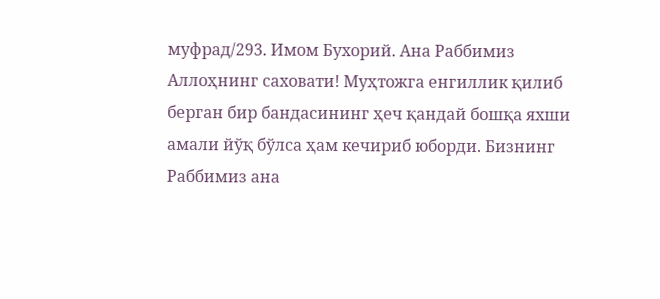муфрад/293. Имом Бухорий. Ана Раббимиз Аллоҳнинг саховати! Муҳтожга енгиллик қилиб берган бир бандасининг ҳеч қандай бошқа яхши амали йўқ бўлса ҳам кечириб юборди. Бизнинг Раббимиз ана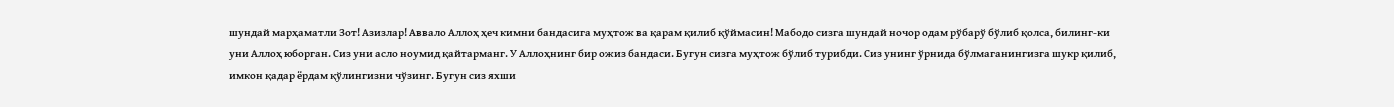шундай марҳаматли Зот! Азизлар! Аввало Аллоҳ ҳеч кимни бандасига муҳтож ва қарам қилиб қўймасин! Мабодо сизга шундай ночор одам рўбарў бўлиб қолса, билинг-ки уни Аллоҳ юборган. Сиз уни асло ноумид қайтарманг. У Аллоҳнинг бир ожиз бандаси. Бугун сизга муҳтож бўлиб турибди. Сиз унинг ўрнида бўлмаганингизга шукр қилиб, имкон қадар ёрдам қўлингизни чўзинг. Бугун сиз яхши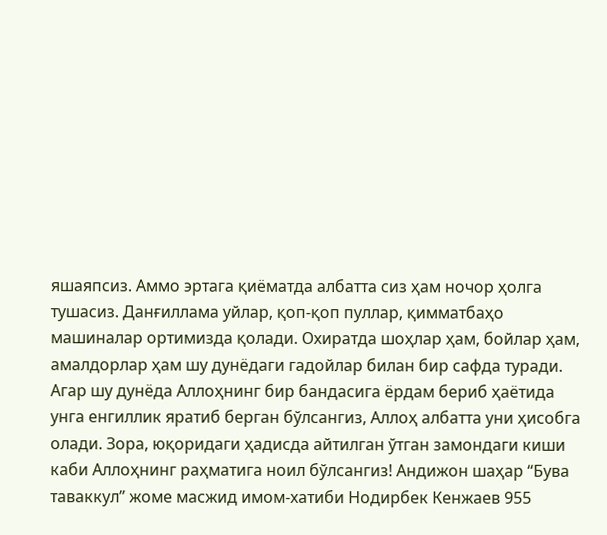яшаяпсиз. Аммо эртага қиёматда албатта сиз ҳам ночор ҳолга тушасиз. Данғиллама уйлар, қоп-қоп пуллар, қимматбаҳо машиналар ортимизда қолади. Охиратда шоҳлар ҳам, бойлар ҳам, амалдорлар ҳам шу дунёдаги гадойлар билан бир сафда туради. Агар шу дунёда Аллоҳнинг бир бандасига ёрдам бериб ҳаётида унга енгиллик яратиб берган бўлсангиз, Аллоҳ албатта уни ҳисобга олади. Зора, юқоридаги ҳадисда айтилган ўтган замондаги киши каби Аллоҳнинг раҳматига ноил бўлсангиз! Андижон шаҳар “Бува таваккул” жоме масжид имом-хатиби Нодирбек Кенжаев 955